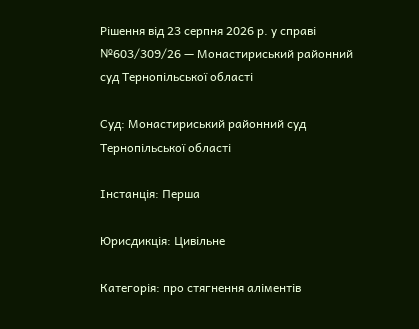Рішення від 23 серпня 2026 р. у справі №603/309/26 — Монастириський районний суд Тернопільської області

Суд: Монастириський районний суд Тернопільської області

Інстанція: Перша

Юрисдикція: Цивільне

Категорія: про стягнення аліментів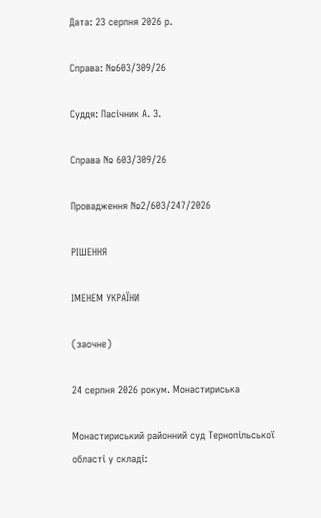Дата: 23 серпня 2026 р.

Справа: №603/309/26

Суддя: Пасічник А. З.

Справа № 603/309/26

Провадження №2/603/247/2026

РІШЕННЯ

ІМЕНЕМ УКРАЇНИ

(заочне)

24 серпня 2026 рокум. Монастириська

Монастириський районний суд Тернопільської області у складі: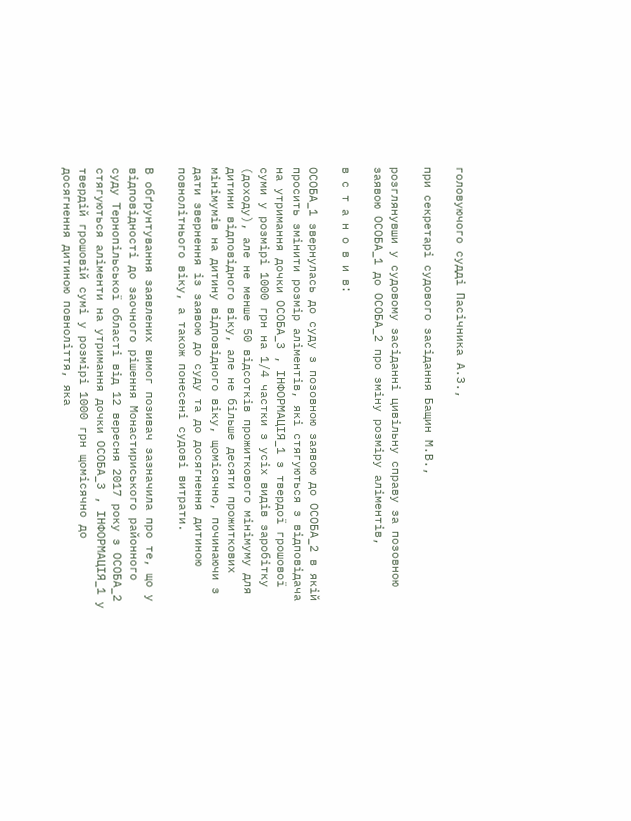головуючого судді Пасічника А.З.,

при секретарі судового засідання Бащин М.В.,

розглянувши у судовому засіданні цивільну справу за позовною заявою ОСОБА_1 до ОСОБА_2 про зміну розміру аліментів,

в с т а н о в и в:

ОСОБА_1 звернулась до суду з позовною заявою до ОСОБА_2 в якій просить змінити розмір аліментів, які стягуються з відповідача на утримання дочки ОСОБА_3 , ІНФОРМАЦІЯ_1 з твердої грошової суми у розмірі 1000 грн на 1/4 частки з усіх видів заробітку (доходу), але не менше 50 відсотків прожиткового мінімуму для дитини відповідного віку, але не більше десяти прожиткових мінімумів на дитину відповідного віку, щомісячно, починаючи з дати звернення із заявою до суду та до досягнення дитиною повнолітнього віку, а також понесені судові витрати.

В обґрунтування заявлених вимог позивач зазначила про те, що у відповідності до заочного рішення Монастириського районного суду Тернопільської області від 12 вересня 2017 року з ОСОБА_2 стягуються аліменти на утримання дочки ОСОБА_3 , ІНФОРМАЦІЯ_1 у твердій грошовій сумі у розмірі 1000 грн щомісячно до досягнення дитиною повноліття, яка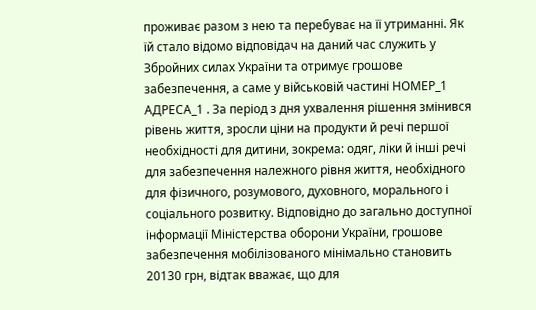проживає разом з нею та перебуває на її утриманні. Як їй стало відомо відповідач на даний час служить у Збройних силах України та отримує грошове забезпечення, а саме у військовій частині НОМЕР_1 АДРЕСА_1 . За період з дня ухвалення рішення змінився рівень життя, зросли ціни на продукти й речі першої необхідності для дитини, зокрема: одяг, ліки й інші речі для забезпечення належного рівня життя, необхідного для фізичного, розумового, духовного, морального і соціального розвитку. Відповідно до загально доступної інформації Міністерства оборони України, грошове забезпечення мобілізованого мінімально становить 20130 грн, відтак вважає, що для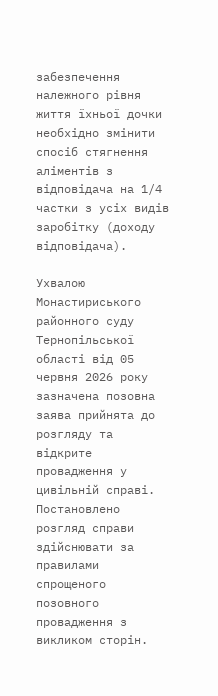забезпечення належного рівня життя їхньої дочки необхідно змінити спосіб стягнення аліментів з відповідача на 1/4 частки з усіх видів заробітку (доходу відповідача).

Ухвалою Монастириського районного суду Тернопільської області від 05 червня 2026 року зазначена позовна заява прийнята до розгляду та відкрите провадження у цивільній справі. Постановлено розгляд справи здійснювати за правилами спрощеного позовного провадження з викликом сторін.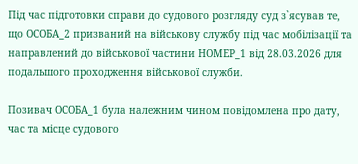Під час підготовки справи до судового розгляду суд з`ясував те, що ОСОБА_2 призваний на військову службу під час мобілізації та направлений до військової частини НОМЕР_1 від 28.03.2026 для подальшого проходження військової служби.

Позивач ОСОБА_1 була належним чином повідомлена про дату, час та місце судового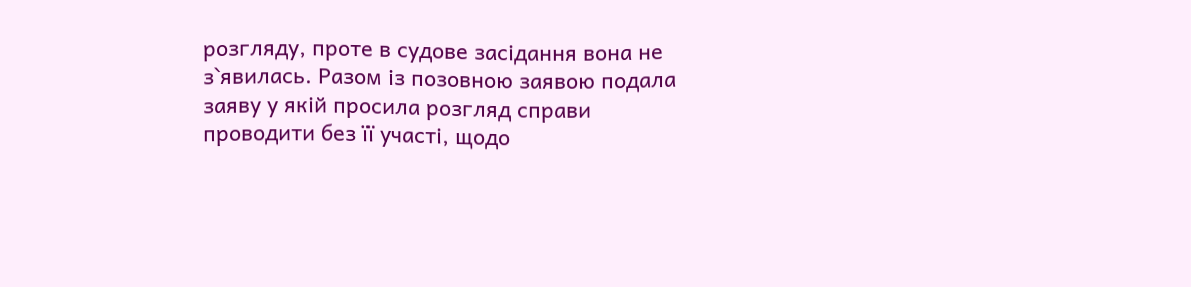розгляду, проте в судове засідання вона не з`явилась. Разом із позовною заявою подала заяву у якій просила розгляд справи проводити без її участі, щодо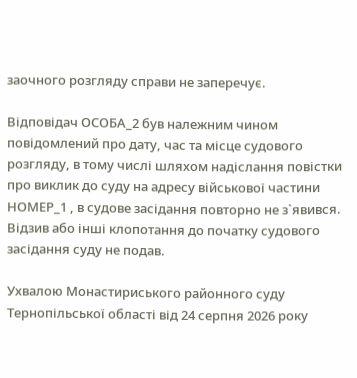заочного розгляду справи не заперечує.

Відповідач ОСОБА_2 був належним чином повідомлений про дату, час та місце судового розгляду, в тому числі шляхом надіслання повістки про виклик до суду на адресу військової частини НОМЕР_1 , в судове засідання повторно не з`явився. Відзив або інші клопотання до початку судового засідання суду не подав.

Ухвалою Монастириського районного суду Тернопільської області від 24 серпня 2026 року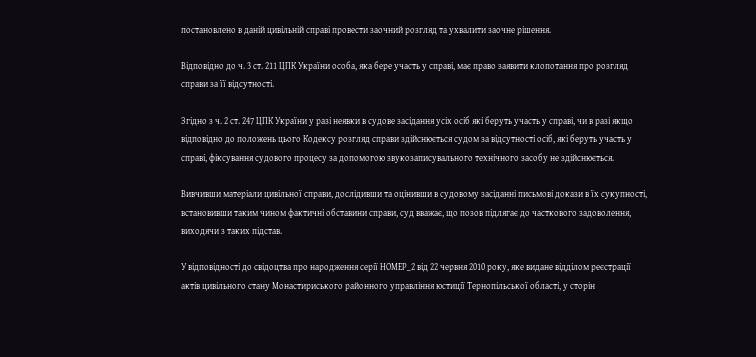постановлено в даній цивільній справі провести заочний розгляд та ухвалити заочне рішення.

Відповідно до ч. 3 ст. 211 ЦПК України особа, яка бере участь у справі, має право заявити клопотання про розгляд справи за її відсутності.

Згідно з ч. 2 ст. 247 ЦПК України у разі неявки в судове засідання усіх осіб які беруть участь у справі, чи в разі якщо відповідно до положень цього Кодексу розгляд справи здійснюється судом за відсутності осіб, які беруть участь у справі, фіксування судового процесу за допомогою звукозаписувального технічного засобу не здійснюється.

Вивчивши матеріали цивільної справи, дослідивши та оцінивши в судовому засіданні письмові докази в їх сукупності, встановивши таким чином фактичні обставини справи, суд вважає, що позов підлягає до часткового задоволення, виходячи з таких підстав.

У відповідності до свідоцтва про народження серії НОМЕР_2 від 22 червня 2010 року, яке видане відділом реєстрації актів цивільного стану Монастириського районного управління юстиції Тернопільської області, у сторін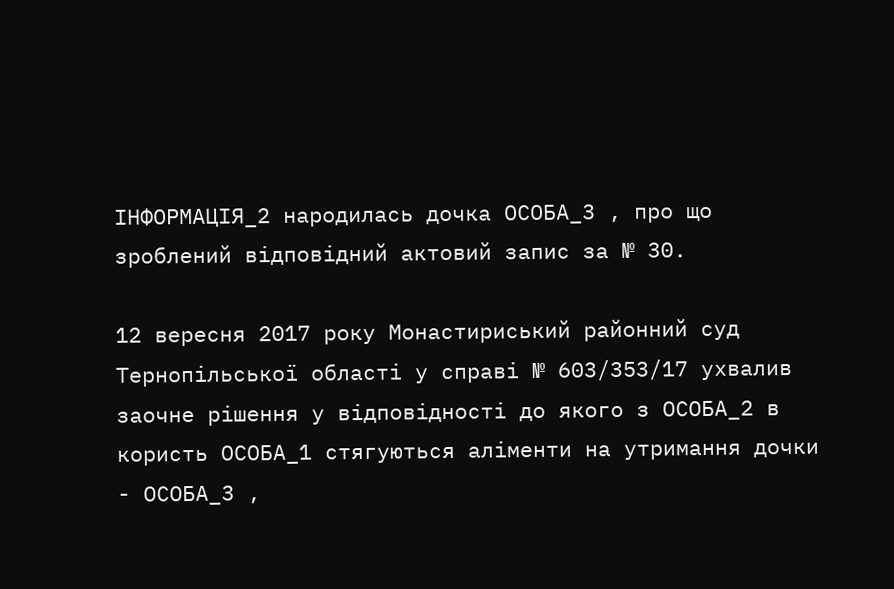ІНФОРМАЦІЯ_2 народилась дочка ОСОБА_3 , про що зроблений відповідний актовий запис за № 30.

12 вересня 2017 року Монастириський районний суд Тернопільської області у справі № 603/353/17 ухвалив заочне рішення у відповідності до якого з ОСОБА_2 в користь ОСОБА_1 стягуються аліменти на утримання дочки - ОСОБА_3 ,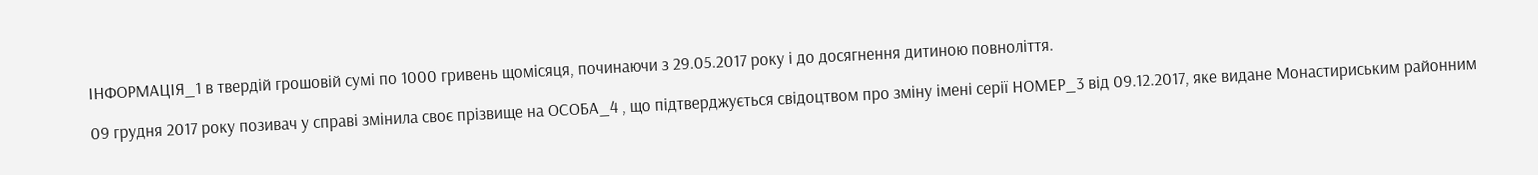ІНФОРМАЦІЯ_1 в твердій грошовій сумі по 1000 гривень щомісяця, починаючи з 29.05.2017 року і до досягнення дитиною повноліття.

09 грудня 2017 року позивач у справі змінила своє прізвище на ОСОБА_4 , що підтверджується свідоцтвом про зміну імені серії НОМЕР_3 від 09.12.2017, яке видане Монастириським районним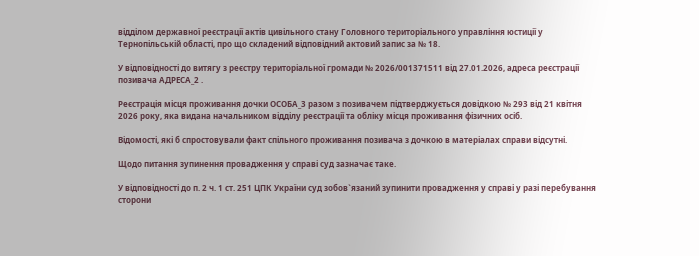відділом державної реєстрації актів цивільного стану Головного територіального управління юстиції у Тернопільській області, про що складений відповідний актовий запис за № 18.

У відповідності до витягу з реєстру територіальної громади № 2026/001371511 від 27.01.2026, адреса реєстрації позивача АДРЕСА_2 .

Реєстрація місця проживання дочки ОСОБА_3 разом з позивачем підтверджується довідкою № 293 від 21 квітня 2026 року, яка видана начальником відділу реєстрації та обліку місця проживання фізичних осіб.

Відомості, які б спростовували факт спільного проживання позивача з дочкою в матеріалах справи відсутні.

Щодо питання зупинення провадження у справі суд зазначає таке.

У відповідності до п. 2 ч. 1 ст. 251 ЦПК України суд зобов`язаний зупинити провадження у справі у разі перебування сторони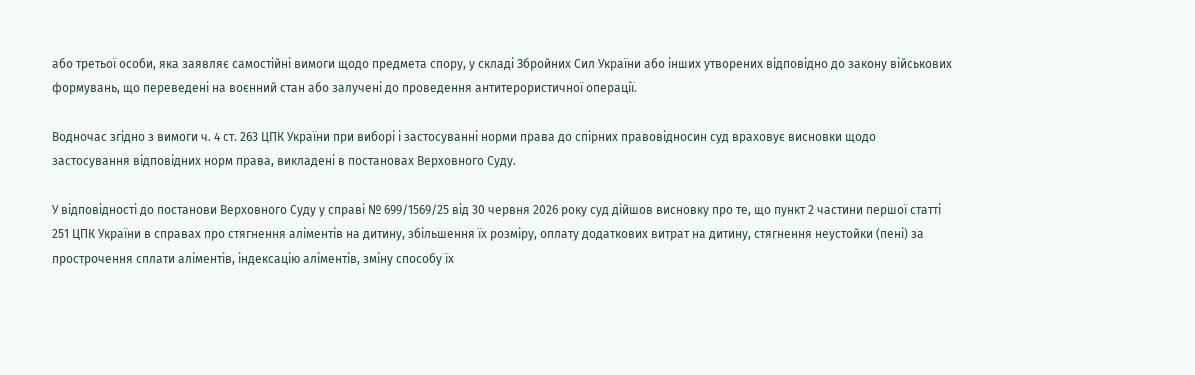або третьої особи, яка заявляє самостійні вимоги щодо предмета спору, у складі Збройних Сил України або інших утворених відповідно до закону військових формувань, що переведені на воєнний стан або залучені до проведення антитерористичної операції.

Водночас згідно з вимоги ч. 4 ст. 263 ЦПК України при виборі і застосуванні норми права до спірних правовідносин суд враховує висновки щодо застосування відповідних норм права, викладені в постановах Верховного Суду.

У відповідності до постанови Верховного Суду у справі № 699/1569/25 від 30 червня 2026 року суд дійшов висновку про те, що пункт 2 частини першої статті 251 ЦПК України в справах про стягнення аліментів на дитину, збільшення їх розміру, оплату додаткових витрат на дитину, стягнення неустойки (пені) за прострочення сплати аліментів, індексацію аліментів, зміну способу їх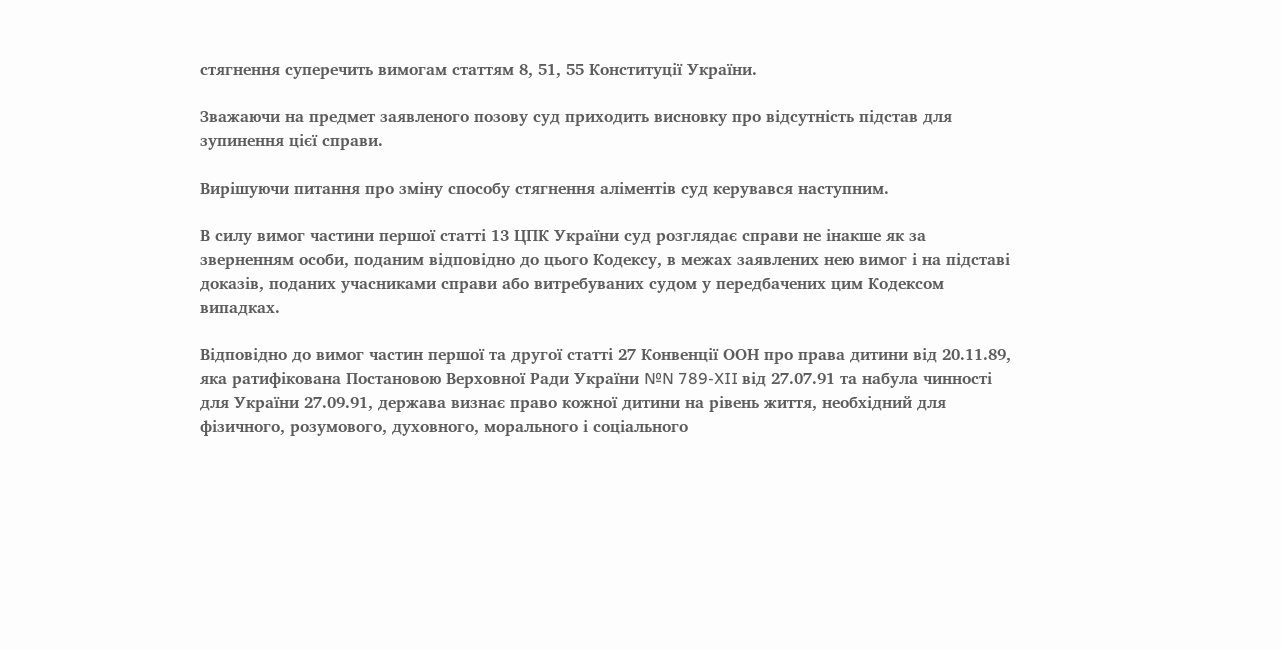стягнення суперечить вимогам статтям 8, 51, 55 Конституції України.

Зважаючи на предмет заявленого позову суд приходить висновку про відсутність підстав для зупинення цієї справи.

Вирішуючи питання про зміну способу стягнення аліментів суд керувався наступним.

В силу вимог частини першої статті 13 ЦПК України суд розглядає справи не інакше як за зверненням особи, поданим відповідно до цього Кодексу, в межах заявлених нею вимог і на підставі доказів, поданих учасниками справи або витребуваних судом у передбачених цим Кодексом випадках.

Відповідно до вимог частин першої та другої статті 27 Конвенції ООН про права дитини від 20.11.89, яка ратифікована Постановою Верховної Ради України №N 789-XII від 27.07.91 та набула чинності для України 27.09.91, держава визнає право кожної дитини на рівень життя, необхідний для фізичного, розумового, духовного, морального і соціального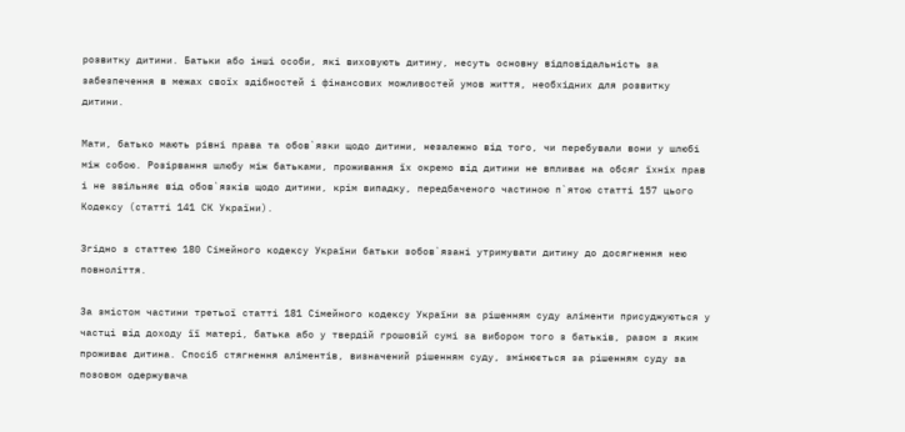розвитку дитини. Батьки або інші особи, які виховують дитину, несуть основну відповідальність за забезпечення в межах своїх здібностей і фінансових можливостей умов життя, необхідних для розвитку дитини.

Мати, батько мають рівні права та обов`язки щодо дитини, незалежно від того, чи перебували вони у шлюбі між собою. Розірвання шлюбу між батьками, проживання їх окремо від дитини не впливає на обсяг їхніх прав і не звільняє від обов`язків щодо дитини, крім випадку, передбаченого частиною п`ятою статті 157 цього Кодексу (статті 141 СК України).

Згідно з статтею 180 Сімейного кодексу України батьки зобов`язані утримувати дитину до досягнення нею повноліття.

За змістом частини третьої статті 181 Сімейного кодексу України за рішенням суду аліменти присуджуються у частці від доходу її матері, батька або у твердій грошовій сумі за вибором того з батьків, разом з яким проживає дитина. Спосіб стягнення аліментів, визначений рішенням суду, змінюється за рішенням суду за позовом одержувача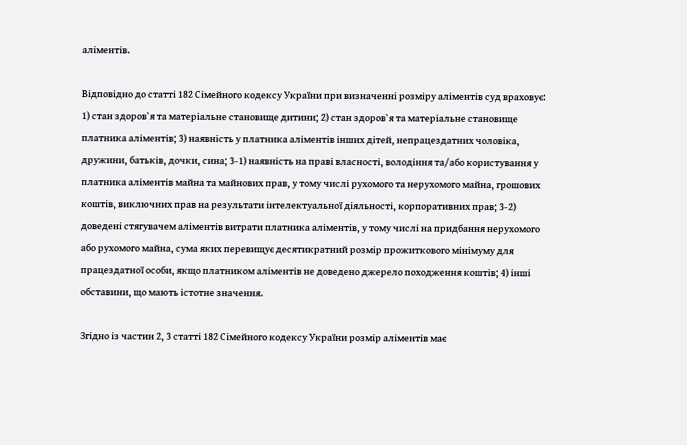аліментів.

Відповідно до статті 182 Сімейного кодексу України при визначенні розміру аліментів суд враховує: 1) стан здоров`я та матеріальне становище дитини; 2) стан здоров`я та матеріальне становище платника аліментів; 3) наявність у платника аліментів інших дітей, непрацездатних чоловіка, дружини, батьків, дочки, сина; 3-1) наявність на праві власності, володіння та/або користування у платника аліментів майна та майнових прав, у тому числі рухомого та нерухомого майна, грошових коштів, виключних прав на результати інтелектуальної діяльності, корпоративних прав; 3-2) доведені стягувачем аліментів витрати платника аліментів, у тому числі на придбання нерухомого або рухомого майна, сума яких перевищує десятикратний розмір прожиткового мінімуму для працездатної особи, якщо платником аліментів не доведено джерело походження коштів; 4) інші обставини, що мають істотне значення.

Згідно із частин 2, 3 статті 182 Сімейного кодексу України розмір аліментів має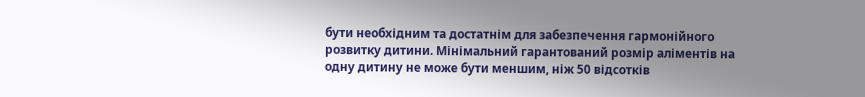бути необхідним та достатнім для забезпечення гармонійного розвитку дитини. Мінімальний гарантований розмір аліментів на одну дитину не може бути меншим, ніж 50 відсотків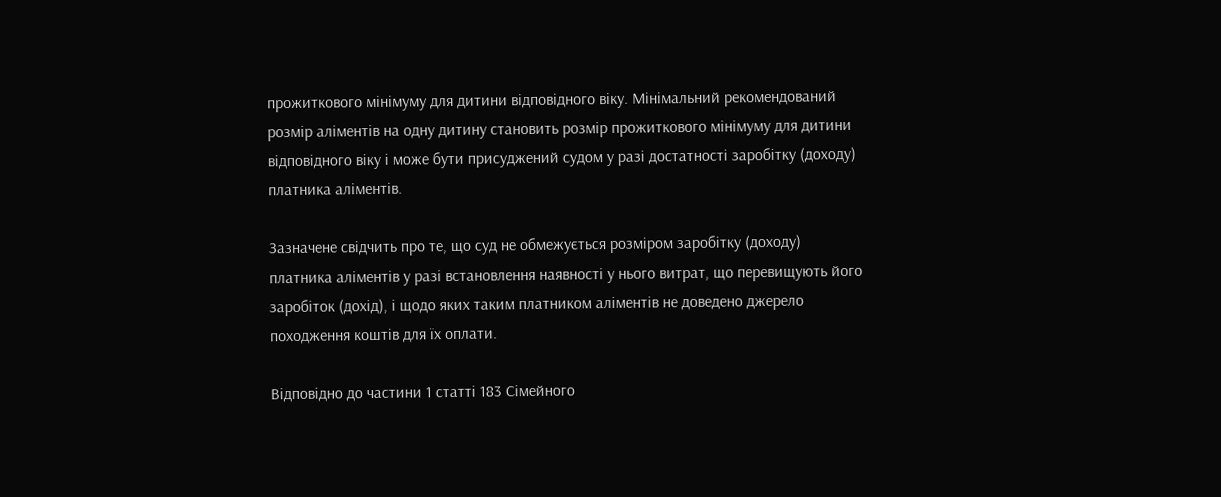прожиткового мінімуму для дитини відповідного віку. Мінімальний рекомендований розмір аліментів на одну дитину становить розмір прожиткового мінімуму для дитини відповідного віку і може бути присуджений судом у разі достатності заробітку (доходу) платника аліментів.

Зазначене свідчить про те, що суд не обмежується розміром заробітку (доходу) платника аліментів у разі встановлення наявності у нього витрат, що перевищують його заробіток (дохід), і щодо яких таким платником аліментів не доведено джерело походження коштів для їх оплати.

Відповідно до частини 1 статті 183 Сімейного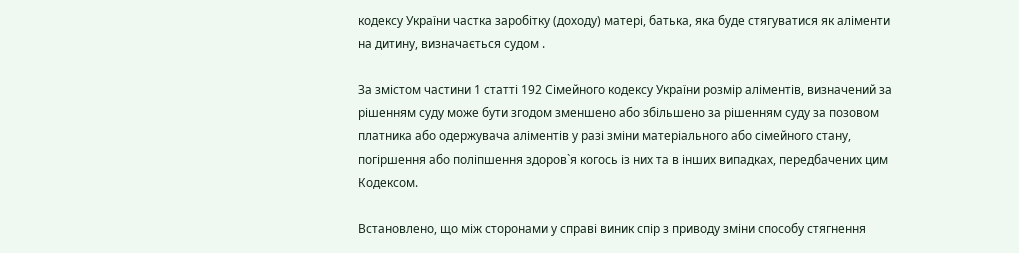кодексу України частка заробітку (доходу) матері, батька, яка буде стягуватися як аліменти на дитину, визначається судом .

За змістом частини 1 статті 192 Сімейного кодексу України розмір аліментів, визначений за рішенням суду може бути згодом зменшено або збільшено за рішенням суду за позовом платника або одержувача аліментів у разі зміни матеріального або сімейного стану, погіршення або поліпшення здоров`я когось із них та в інших випадках, передбачених цим Кодексом.

Встановлено, що між сторонами у справі виник спір з приводу зміни способу стягнення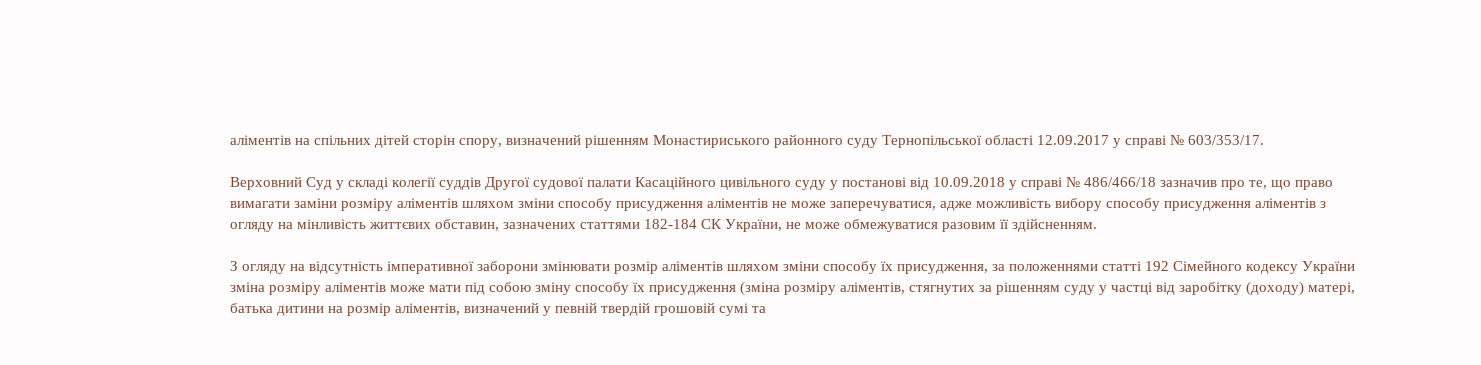аліментів на спільних дітей сторін спору, визначений рішенням Монастириського районного суду Тернопільської області 12.09.2017 у справі № 603/353/17.

Верховний Суд у складі колегії суддів Другої судової палати Касаційного цивільного суду у постанові від 10.09.2018 у справі № 486/466/18 зазначив про те, що право вимагати заміни розміру аліментів шляхом зміни способу присудження аліментів не може заперечуватися, адже можливість вибору способу присудження аліментів з огляду на мінливість життєвих обставин, зазначених статтями 182-184 СК України, не може обмежуватися разовим її здійсненням.

З огляду на відсутність імперативної заборони змінювати розмір аліментів шляхом зміни способу їх присудження, за положеннями статті 192 Сімейного кодексу України зміна розміру аліментів може мати під собою зміну способу їх присудження (зміна розміру аліментів, стягнутих за рішенням суду у частці від заробітку (доходу) матері, батька дитини на розмір аліментів, визначений у певній твердій грошовій сумі та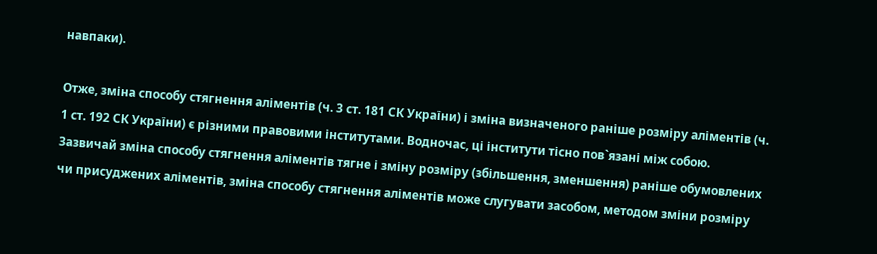навпаки).

Отже, зміна способу стягнення аліментів (ч. 3 ст. 181 СК України) і зміна визначеного раніше розміру аліментів (ч. 1 ст. 192 СК України) є різними правовими інститутами. Водночас, ці інститути тісно пов`язані між собою. Зазвичай зміна способу стягнення аліментів тягне і зміну розміру (збільшення, зменшення) раніше обумовлених чи присуджених аліментів, зміна способу стягнення аліментів може слугувати засобом, методом зміни розміру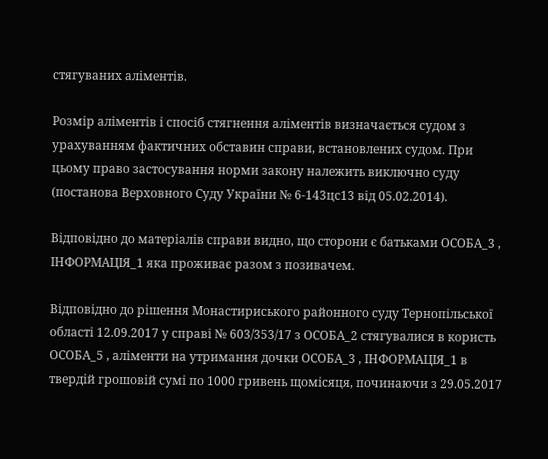стягуваних аліментів.

Розмір аліментів і спосіб стягнення аліментів визначається судом з урахуванням фактичних обставин справи, встановлених судом. При цьому право застосування норми закону належить виключно суду (постанова Верховного Суду України № 6-143цс13 від 05.02.2014).

Відповідно до матеріалів справи видно, що сторони є батьками ОСОБА_3 , ІНФОРМАЦІЯ_1 яка проживає разом з позивачем.

Відповідно до рішення Монастириського районного суду Тернопільської області 12.09.2017 у справі № 603/353/17 з ОСОБА_2 стягувалися в користь ОСОБА_5 , аліменти на утримання дочки ОСОБА_3 , ІНФОРМАЦІЯ_1 в твердій грошовій сумі по 1000 гривень щомісяця, починаючи з 29.05.2017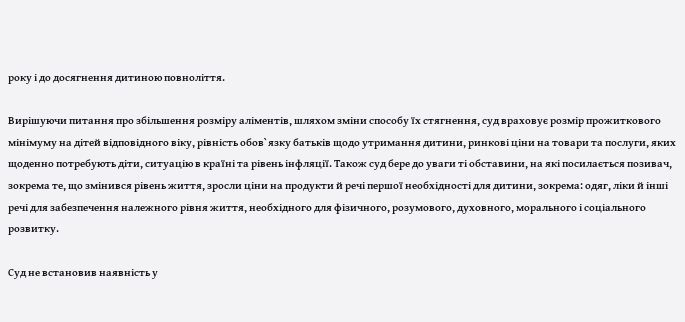року і до досягнення дитиною повноліття.

Вирішуючи питання про збільшення розміру аліментів, шляхом зміни способу їх стягнення, суд враховує розмір прожиткового мінімуму на дітей відповідного віку, рівність обов`язку батьків щодо утримання дитини, ринкові ціни на товари та послуги, яких щоденно потребують діти, ситуацію в країні та рівень інфляції. Також суд бере до уваги ті обставини, на які посилається позивач, зокрема те, що змінився рівень життя, зросли ціни на продукти й речі першої необхідності для дитини, зокрема: одяг, ліки й інші речі для забезпечення належного рівня життя, необхідного для фізичного, розумового, духовного, морального і соціального розвитку.

Суд не встановив наявність у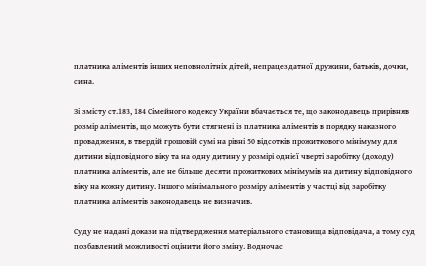платника аліментів інших неповнолітніх дітей, непрацездатної дружини, батьків, дочки, сина.

Зі змісту ст.183, 184 Cімейного кодексу України вбачається те, що законодавець прирівняв розмір аліментів, що можуть бути стягнені із платника аліментів в порядку наказного провадження, в твердій грошовій сумі на рівні 50 відсотків прожиткового мінімуму для дитини відповідного віку та на одну дитину у розмірі однієї чверті заробітку (доходу) платника аліментів, але не більше десяти прожиткових мінімумів на дитину відповідного віку на кожну дитину. Іншого мінімального розміру аліментів у частці від заробітку платника аліментів законодавець не визначив.

Суду не надані докази на підтвердження матеріального становища відповідача, а тому суд позбавлений можливості оцінити його зміну. Водночас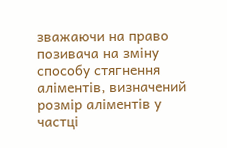зважаючи на право позивача на зміну способу стягнення аліментів, визначений розмір аліментів у частці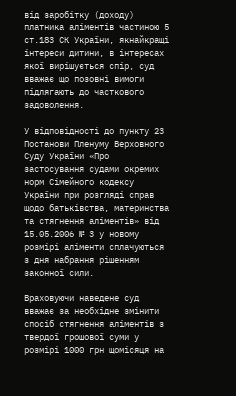від заробітку (доходу) платника аліментів частиною 5 ст.183 СК України, якнайкращі інтереси дитини, в інтересах якої вирішується спір, суд вважає що позовні вимоги підлягають до часткового задоволення.

У відповідності до пункту 23 Постанови Пленуму Верховного Суду України «Про застосування судами окремих норм Сімейного кодексу України при розгляді справ щодо батьківства, материнства та стягнення аліментів» від 15.05.2006 № 3 у новому розмірі аліменти сплачуються з дня набрання рішенням законної сили.

Враховуючи наведене суд вважає за необхідне змінити спосіб стягнення аліментів з твердої грошової суми у розмірі 1000 грн щомісяця на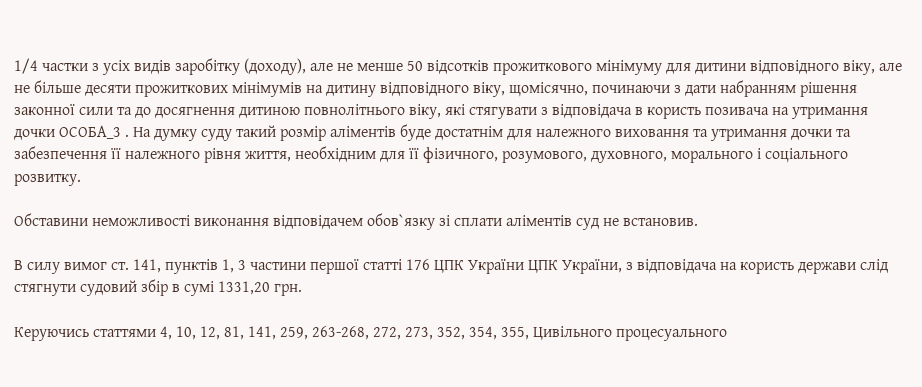1/4 частки з усіх видів заробітку (доходу), але не менше 50 відсотків прожиткового мінімуму для дитини відповідного віку, але не більше десяти прожиткових мінімумів на дитину відповідного віку, щомісячно, починаючи з дати набранням рішення законної сили та до досягнення дитиною повнолітнього віку, які стягувати з відповідача в користь позивача на утримання дочки ОСОБА_3 . На думку суду такий розмір аліментів буде достатнім для належного виховання та утримання дочки та забезпечення її належного рівня життя, необхідним для її фізичного, розумового, духовного, морального і соціального розвитку.

Обставини неможливості виконання відповідачем обов`язку зі сплати аліментів суд не встановив.

В силу вимог ст. 141, пунктів 1, 3 частини першої статті 176 ЦПК України ЦПК України, з відповідача на користь держави слід стягнути судовий збір в сумі 1331,20 грн.

Керуючись статтями 4, 10, 12, 81, 141, 259, 263-268, 272, 273, 352, 354, 355, Цивільного процесуального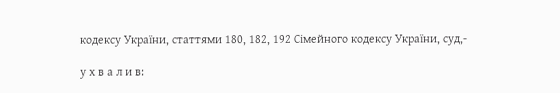кодексу України, статтями 180, 182, 192 Сімейного кодексу України, суд,-

у х в а л и в: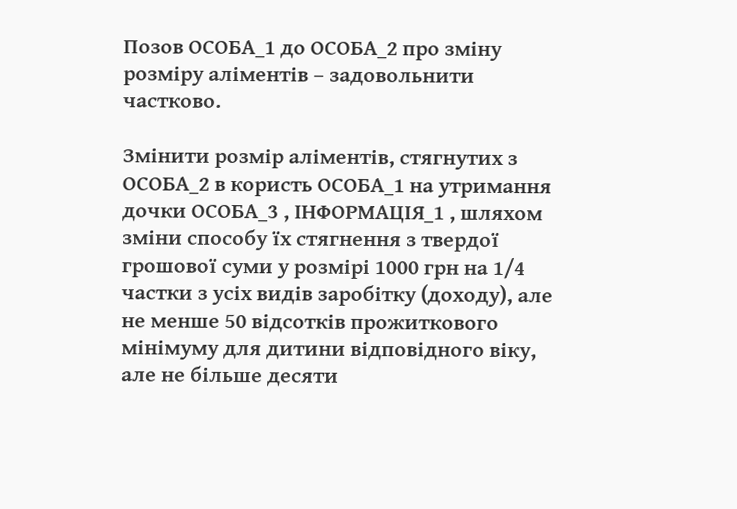Позов ОСОБА_1 до ОСОБА_2 про зміну розміру аліментів – задовольнити частково.

Змінити розмір аліментів, стягнутих з ОСОБА_2 в користь ОСОБА_1 на утримання дочки ОСОБА_3 , ІНФОРМАЦІЯ_1 , шляхом зміни способу їх стягнення з твердої грошової суми у розмірі 1000 грн на 1/4 частки з усіх видів заробітку (доходу), але не менше 50 відсотків прожиткового мінімуму для дитини відповідного віку, але не більше десяти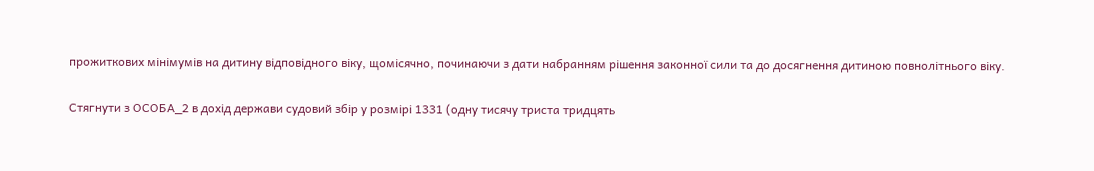прожиткових мінімумів на дитину відповідного віку, щомісячно, починаючи з дати набранням рішення законної сили та до досягнення дитиною повнолітнього віку.

Стягнути з ОСОБА_2 в дохід держави судовий збір у розмірі 1331 (одну тисячу триста тридцять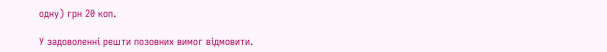одну) грн 20 коп.

У задоволенні решти позовних вимог відмовити.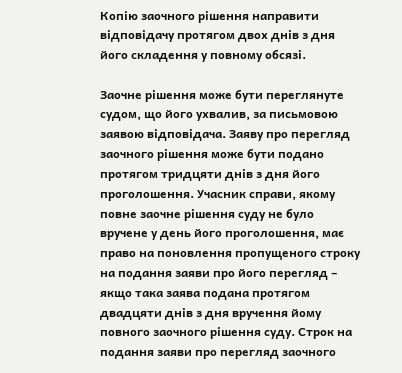Копію заочного рішення направити відповідачу протягом двох днів з дня його складення у повному обсязі.

Заочне рішення може бути переглянуте судом, що його ухвалив, за письмовою заявою відповідача. Заяву про перегляд заочного рішення може бути подано протягом тридцяти днів з дня його проголошення. Учасник справи, якому повне заочне рішення суду не було вручене у день його проголошення, має право на поновлення пропущеного строку на подання заяви про його перегляд – якщо така заява подана протягом двадцяти днів з дня вручення йому повного заочного рішення суду. Строк на подання заяви про перегляд заочного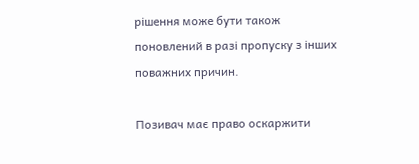рішення може бути також поновлений в разі пропуску з інших поважних причин.

Позивач має право оскаржити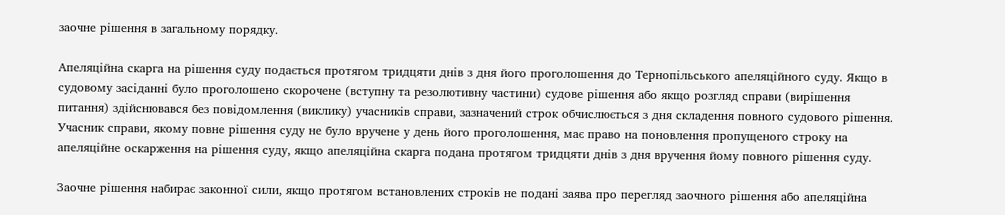заочне рішення в загальному порядку.

Апеляційна скарга на рішення суду подається протягом тридцяти днів з дня його проголошення до Тернопільського апеляційного суду. Якщо в судовому засіданні було проголошено скорочене (вступну та резолютивну частини) судове рішення або якщо розгляд справи (вирішення питання) здійснювався без повідомлення (виклику) учасників справи, зазначений строк обчислюється з дня складення повного судового рішення. Учасник справи, якому повне рішення суду не було вручене у день його проголошення, має право на поновлення пропущеного строку на апеляційне оскарження на рішення суду, якщо апеляційна скарга подана протягом тридцяти днів з дня вручення йому повного рішення суду.

Заочне рішення набирає законної сили, якщо протягом встановлених строків не подані заява про перегляд заочного рішення або апеляційна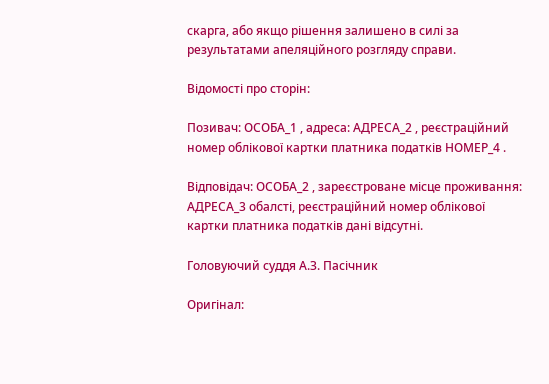скарга, або якщо рішення залишено в силі за результатами апеляційного розгляду справи.

Відомості про сторін:

Позивач: ОСОБА_1 , адреса: АДРЕСА_2 , реєстраційний номер облікової картки платника податків НОМЕР_4 .

Відповідач: ОСОБА_2 , зареєстроване місце проживання: АДРЕСА_3 обалсті, реєстраційний номер облікової картки платника податків дані відсутні.

Головуючий суддя А.З. Пасічник

Оригінал: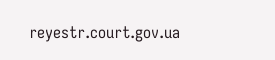reyestr.court.gov.ua